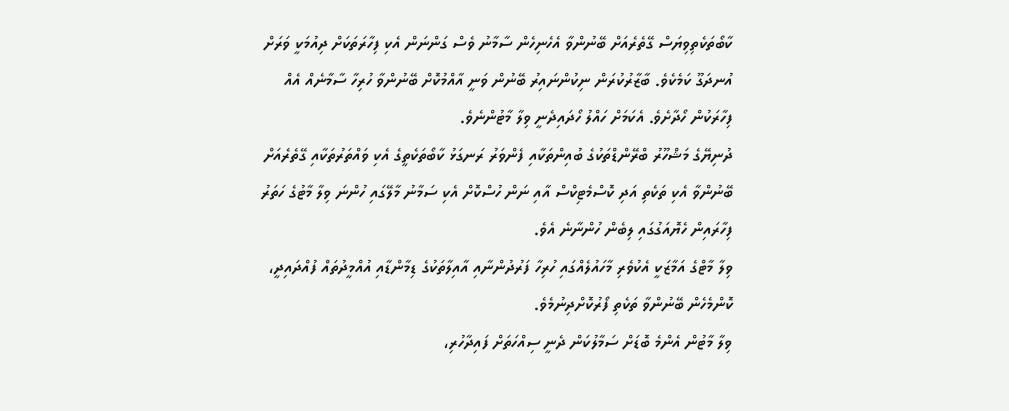ކާބޯތަކެތިވިޔަސް ގޭތެރެއަށް ބޭނުންވާ އެހެނިހެން ސާމާނު ވެސް ގަންނަން އެކި ފިހާރަތަކަށް ދިއުމަކީ ވަރަށް އުނދަގޫ ކަމެކެވެ. ބާޒާރުކުރަން ނިކުންނައިރު ބޭނުން ވަނީ އާއްމުކޮށް ބޭނުންވާ ހުރިހާ ސާމާނެއް އެއް ފިހާރަކުން ހޯދާށެވެ. އެކަމަށް ހައްލު ހޯދައިދެނީ ވިލާ މާޓުންނެވެ.
ދުނިޔޭގެ މަޝްހޫރު ބްރޭންޑްތަކުގެ ބުއިންތަކާއި ފެންވަރު ރަނގަޅު ކާބޯތަކެތީގެ އެކި ވައްތަރުތަކާއި ގޭތެރެއަށް ބޭނުންވާ އެކި ތަކެތި އަދި ކޮސްމެޓިކްސް އާއި ނަން ހުސްކޮށް އެކި ސަމާނު މާލޭގައި ހުންނަ ވިލާ މާޓުގެ ހަތަރު ފިހާރައިން ހެޔޮއަގުގައި ލިބެން ހުންނާނެ އެވެ.
ވިލާ މާޓްގެ އަމާޒަކީ އެކުވެރި މާހައުލެއްގައި ހުރިހާ ފަރުދުންނާއި އާއިލާތަކުގެ ޑިމާންޑާއި އުއްމީދުތައް ފުއްދައިދީ، ކޮންމެހެން ބޭނުންވާ ތަކެތި ފޯރުކޮށްދިނުމެވެ.
ވިލާ މާޓުން އެންމެ ބޮޑަށް ސަމާލުކަން ދެނީ ސިއްހަތަށް ފައިދާހުރި،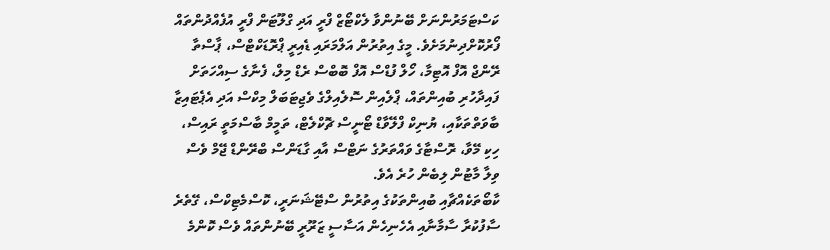ކަސްޓަމަރުންނަށް ބޭނުންވާ ލެކްޓޯޒް ފްރީ އަދި ގްލޫޓަން ފްރީ އުފެއްދުންތައް ފޯރުކޮށްދިނުމަށެވެ. މީގެ އިތުރުން އަލްމަރައި ޑެއިރީ ޕްރޮޑަކްޓްސް، ޕާސްތާ ރޭންޖް އޮފް އޮޓިމާ، ހޯލް ފުޑްސް އޮފް ބޮބްސް ރެޑް މިލް، ފެނާގެ ސިއްހަތަށް ފައިދާހުރި ބުއިންތައް، ޕްލެއިން ސޮލެއިލްގެ ވެޖިޓަބަލް މިކްސް އަދި އެޕެޓައިޒާ ބާވަތްތަކާއި، ޔުނިކް ފްލޭވާޑް ޓޯނީސް ޗޮކްލެޓް، ތަމީމް ބާސްމަތީ ރައިސް، ހިކި މޭވާ، ރޮސްޓާގެ ވައްތަރުގެ ނަޓްސް އާއި ގާޑަންސް ބްރޭންޑް ޖޭމް ވެސް ވިލާ މާޓުން ލިބެން ހުރެ އެވެ.
ކާބޯތަކެއްޗާއި ބުއިންތަކުގެ އިތުރުން ސްޓޭޝަނަރީ، ކޮސްމެޓިކްސް، ގޭތެރެ ސާފުކުރާ ސާމާނާއި އެހެނިހެން އަސާސީ ޒަރޫރީ ބޭނުންތައް ވެސް ކޮންމެ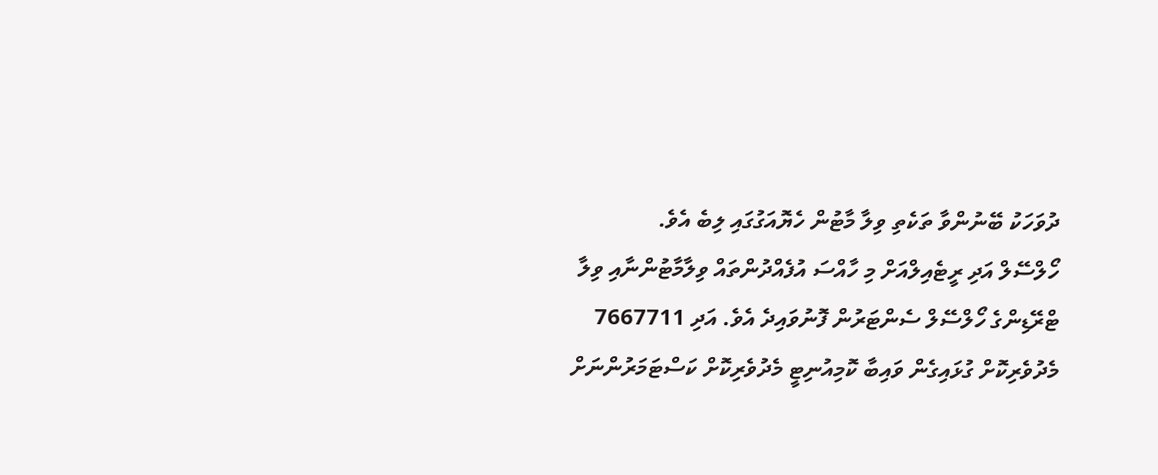ދުވަހަކު ބޭނުންވާ ތަކެތި ވިލާ މާޓުން ހެޔޮއަގުގައި ލިބެ އެވެ.
ހޯލްސޭލް އަދި ރީޓެއިލްއަށް މި ހާއްސަ އުފެއްދުންތައް ވިލާމާޓުންނާއި ވިލާ ޓްރޭޑިންގެ ހޯލްސޭލް ސެންޓަރުން ފޮނުވައިދެ އެވެ. އަދި 7667711 މެދުވެރިކޮށް ގުޅައިގެން ވައިބާ ކޮމިއުނިޓީ މެދުވެރިކޮށް ކަސްޓަމަރުންނަށް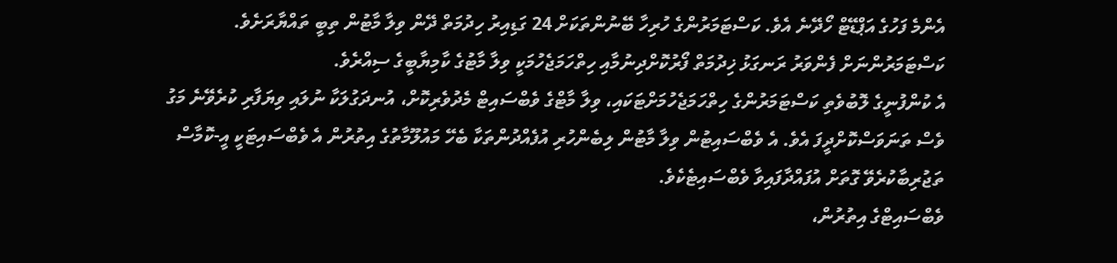އެންމެ ފަހުގެ އަޕްޑޭޓް ހޯދޭނެ އެވެ. ކަސްޓަމަރުންގެ ހުރިހާ ބޭނުންތަކަށް 24 ގަޑިއިރު ހިދުމަތް ދޭން ވިލާ މާޓުން ތިބީ ތައްޔާރަށެވެ. ކަސްޓަމަރުންނަށް ފެންވަރު ރަނގަޅު ޚިދުމަތް ފޯރުކޮށްދިނުމާއި ހިތްހަމަޖެހުމަކީ ވިލާ މާޓުގެ ކާމިޔާބީގެ ސިއްރެވެ.
އެ ކުންފުނީގެ ލޮބުވެތި ކަސްޓަމަރުންގެ ހިތްހަމަޖެހުމަށްޓަކައި، ވިލާ މާޓްގެ ވެބްސައިޓް މެދުވެރިކޮށް، އުނދަގުލަކާ ނުލައި ވިޔަފާރި ކުރެވޭނެ މަގު ވެސް ތަނަވަސްކޮށްދީފަ އެވެ. އެ ވެބްސައިޓުން ވިލާ މާޓުން ލިބެންހުރި އުފެއްދުންތަކާ ބެހޭ މައުލޫމާތުގެ އިތުރުން އެ ވެބްސައިޓަކީ އީ-ކޮމާސް ތަޖުރިބާކުރެވޭ ގޮތަށް އުފައްދާފައިވާ ވެބްސައިޓެކެވެ.
ވެބްސައިޓްގެ އިތުރުން،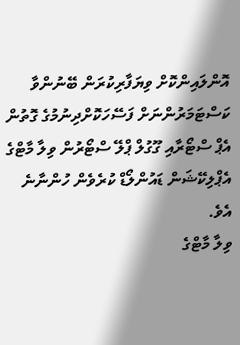އޮންލައިންކޮށް ވިޔަފާރިކުރަން ބޭނުންވާ ކަސްޓަމަރުންނަށް ފަސޭހަކޮށްދިނުމުގެ ގޮތުން އެޕް ސްޓޯރާއި ގޫގުލް ޕްލޭ ސްޓޯރުން ވިލާ މާޓްގެ އެޕްލިކޭޝަން ޑައުންލޯޑް ކުރެވެން ހުންނާނެ އެވެ.
ވިލާ މާޓްގެ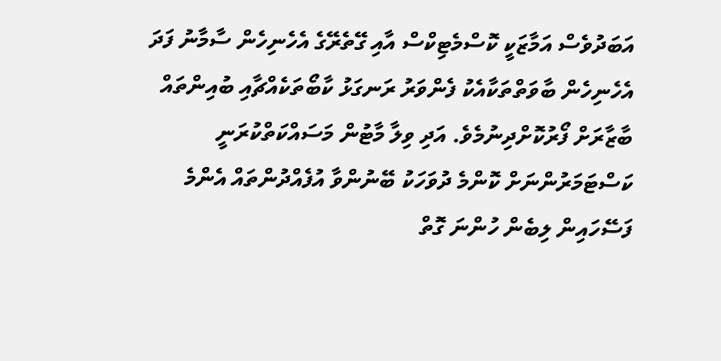އަބަދުވެސް އަމާޒަކީ ކޮސްމެޓިކްސް އާއި ގޭތެރޭގެ އެހެނިހެން ސާމާނު ފަދަ އެހެނިހެން ބާވަތްތަކާއެކު ފެންވަރު ރަނގަޅު ކާބޯތަކެއްޗާއި ބުއިންތައް ބާޒާރަށް ފޯރުކޮށްދިނުމެވެ. އަދި ވިލާ މާޓުން މަސައްކަތްކުރަނީ ކަސްޓަމަރުންނަށް ކޮންމެ ދުވަހަކު ބޭނުންވާ އުފެއްދުންތައް އެންމެ ފަސޭހައިން ލިބެން ހުންނަ ގޮތް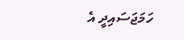ހަމަޖަސައިދީ އެ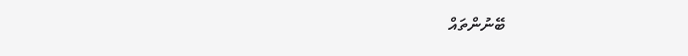ބޭނުންތައް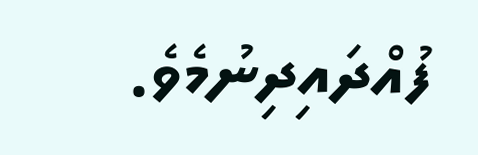ފުއްދައިދިނުމެވެ.